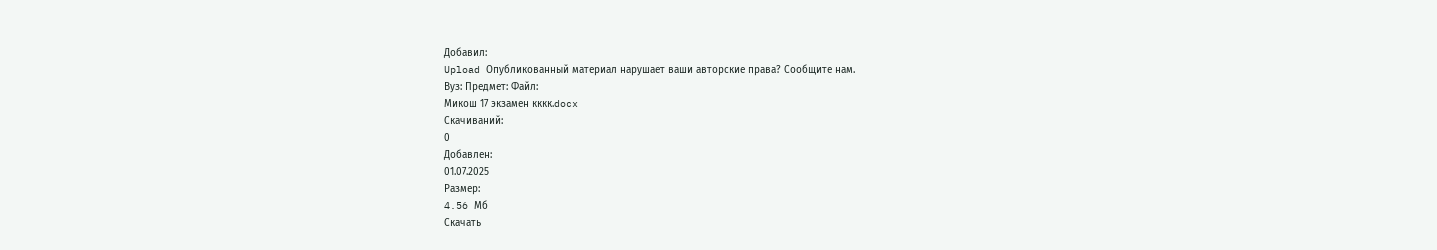Добавил:
Upload Опубликованный материал нарушает ваши авторские права? Сообщите нам.
Вуз: Предмет: Файл:
Микош 17 экзамен кккк.docx
Скачиваний:
0
Добавлен:
01.07.2025
Размер:
4.56 Mб
Скачать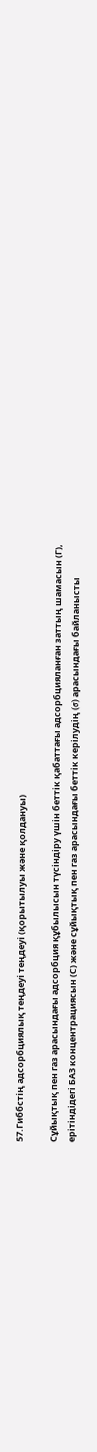57.Гиббстің адсорбциялық теңдеуі теңдеуі (қорытылуы және қолдануы)

Сұйықтық пен газ арасындағы адсорбция құбылысын түсіндіру үшін беттік қабаттағы адсорбцияланған заттың шамасын (Г), ерітіндідегі БАЗ концентрациясын (С) және сұйықтық пен газ арасындағы беттік керілудің (σ) арасындағы байланысты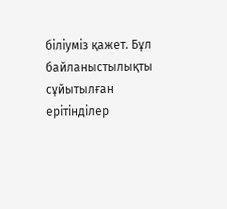біліуміз қажет. Бұл байланыстылықты сұйытылған ерітінділер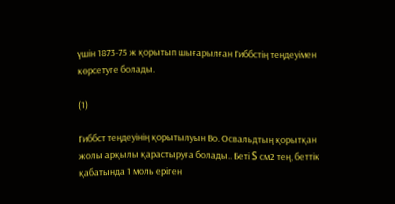үшін 1873-75 ж қорытып шығарылған Гиббстің теңдеуімен көрсетуге болады.

(1)

Гиббст теңдеуінің қорытылуын Во. Освальдтың қорытқан жолы арқылы қарастыруға болады.. Беті S см2 тең, беттік қабатында 1 моль еріген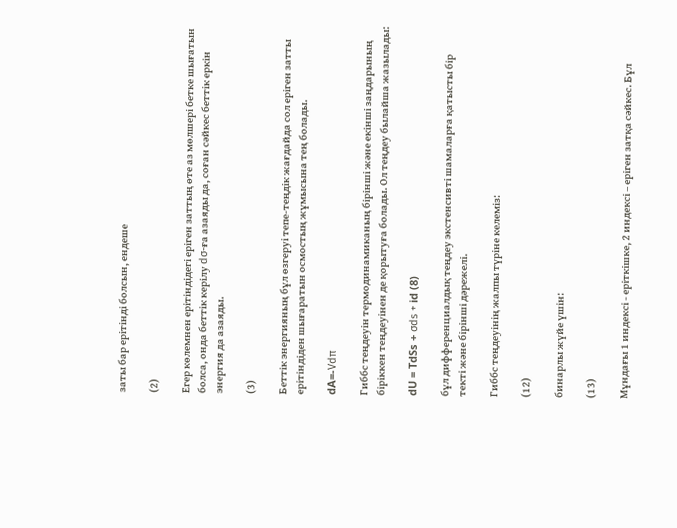заты бар ерітінді болсын, ендеше

(2)

Егер көлемнен ерітіндідегі еріген заттың өте аз мөлшері бетке шығатын болса, онда беттік керілу dσ-ға азаяды да, соған сәйкес беттік еркін энергия да азаяды.

(3)

Беттік энергияның бұл өзгеруі тепе-теңдік жағдайда сол еріген затты ерітіндіден шығаратын осмостың жұмысына тең болады.

dA=-Vdπ

Гиббс теңдеуін термодинамиканың бірінші және екінші заңдарының біріккен теңдеуінен де қорытуға болады. Ол теңдеу былайша жазылады:

dU = TdSs + σds + id (8)

бұл дифференциалдық теңдеу экстенсивті шамаларға қатысты бір текті және бірінші дәрежелі.

Гиббс теңдеуінің жалпы түріне келеміз:

(12)

бинарлы жүйе үшін:

(13)

Мұндағы 1 индексі - еріткішке, 2 индексі – еріген затқа сәйкес. Бұл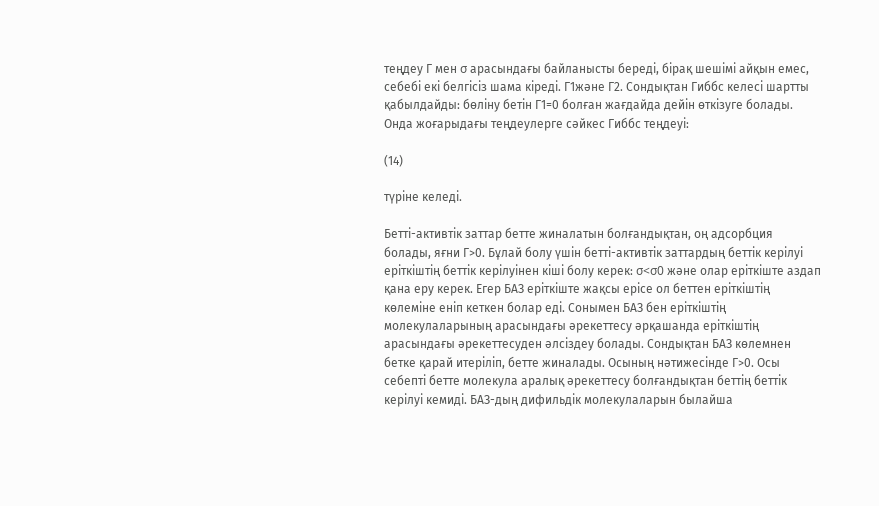теңдеу Г мен σ арасындағы байланысты береді, бірақ шешімі айқын емес, себебі екі белгісіз шама кіреді. Г1және Г2. Сондықтан Гиббс келесі шартты қабылдайды: бөліну бетін Г1=0 болған жағдайда дейін өткізуге болады. Онда жоғарыдағы теңдеулерге сәйкес Гиббс теңдеуі:

(14)

түріне келеді.

Бетті-активтік заттар бетте жиналатын болғандықтан, оң адсорбция болады, яғни Г>0. Бұлай болу үшін бетті-активтік заттардың беттік керілуі еріткіштің беттік керілуінен кіші болу керек: σ<σ0 және олар еріткіште аздап қана еру керек. Егер БАЗ еріткіште жақсы ерісе ол беттен еріткіштің көлеміне еніп кеткен болар еді. Сонымен БАЗ бен еріткіштің молекулаларының арасындағы әрекеттесу әрқашанда еріткіштің арасындағы әрекеттесуден әлсіздеу болады. Сондықтан БАЗ көлемнен бетке қарай итеріліп, бетте жиналады. Осының нәтижесінде Г>0. Осы себепті бетте молекула аралық әрекеттесу болғандықтан беттің беттік керілуі кемиді. БАЗ-дың дифильдік молекулаларын былайша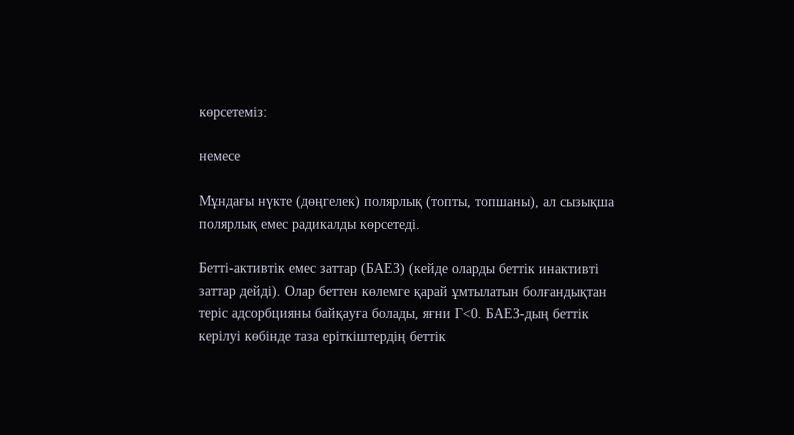көрсетеміз:

немесе

Мұндағы нүкте (дөңгелек) полярлық (топты, топшаны), ал сызықша полярлық емес радикалды көрсетеді.

Бетті-активтік емес заттар (БАЕЗ) (кейде оларды беттік инактивті заттар дейді). Олар беттен көлемге қарай ұмтылатын болғандықтан теріс адсорбцияны байқауға болады, яғни Г<0. БАЕЗ-дың беттік керілуі көбінде таза еріткіштердің беттік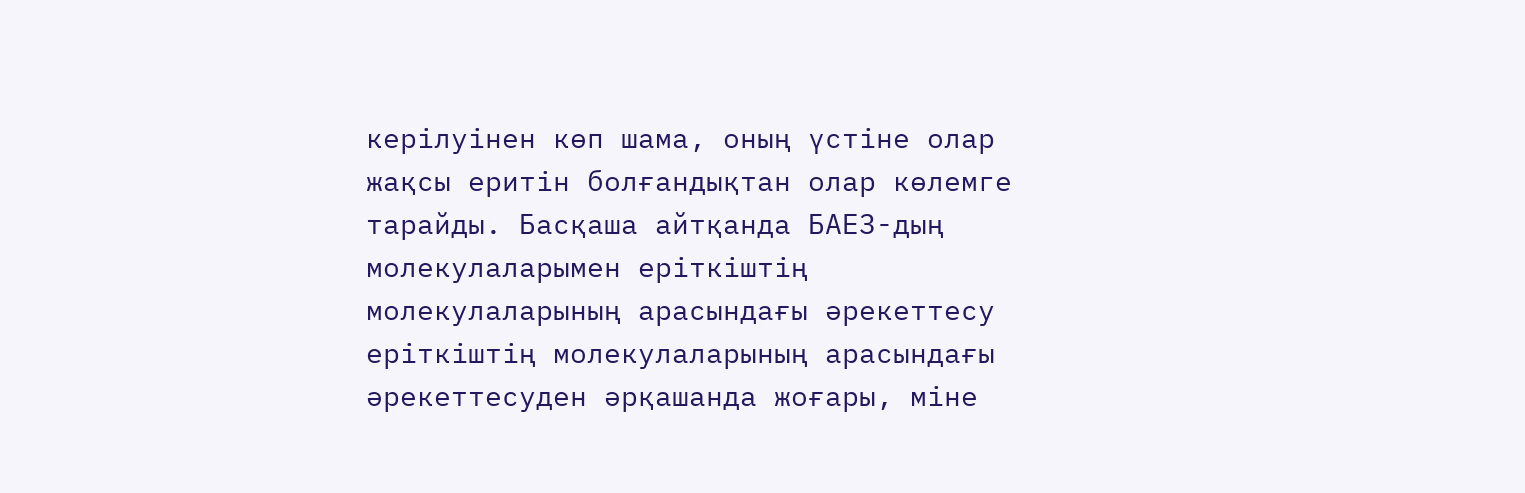керілуінен көп шама, оның үстіне олар жақсы еритін болғандықтан олар көлемге тарайды. Басқаша айтқанда БАЕЗ-дың молекулаларымен еріткіштің молекулаларының арасындағы әрекеттесу еріткіштің молекулаларының арасындағы әрекеттесуден әрқашанда жоғары, міне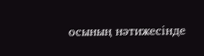осының нәтижесінде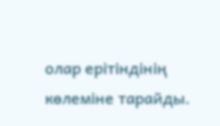олар ерітіндінің көлеміне тарайды.